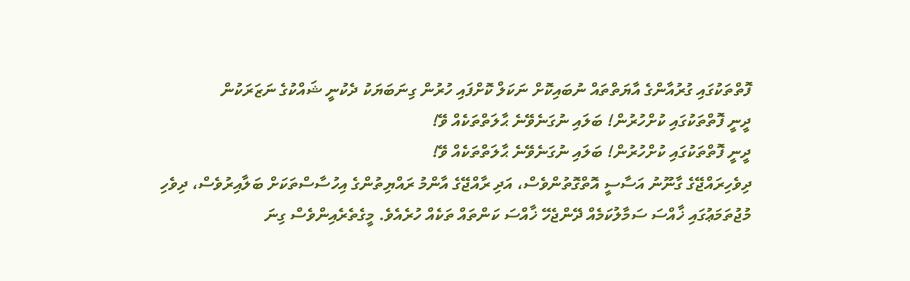ފޮތްތަކުގައި ގުރުއާންގެ އާޔަތްތައް ނުބައިކޮށް ނަކަލް ކޮށްފައި ހުރުން ގިނަބަޔަކު ދެކުނީ ޝައްކުގެ ނަޒަރަކުން
ދީނީ ފޮތްތަކުގައި ކުށްހުރުން! ބަލައި ނުގަނެވޭނެ ޙާލަތްތަކެއް ވޭ!
ދީނީ ފޮތްތަކުގައި ކުށްހުރުން! ބަލައި ނުގަނެވޭނެ ޙާލަތްތަކެއް ވޭ!
ދިވެހިރައްޖޭގެ ގާނޫނު އަސާސީ އޮތްގޮތުންވެސް، އަދި ރާއްޖޭގެ އާންމު ރައްޔިތުންގެ އިހުސާސްތަކަށް ބަލާއިރުވެސް، ދިވެހި މުޖުތަމަޢުގައި ޚާއްސަ ސަމާލުކަމެއް ދޭންޖެހޭ ޚާއްސަ ކަންތައް ތަކެއް ހުރެއެވެ. މީގެތެރެއިންވެސް ގިނަ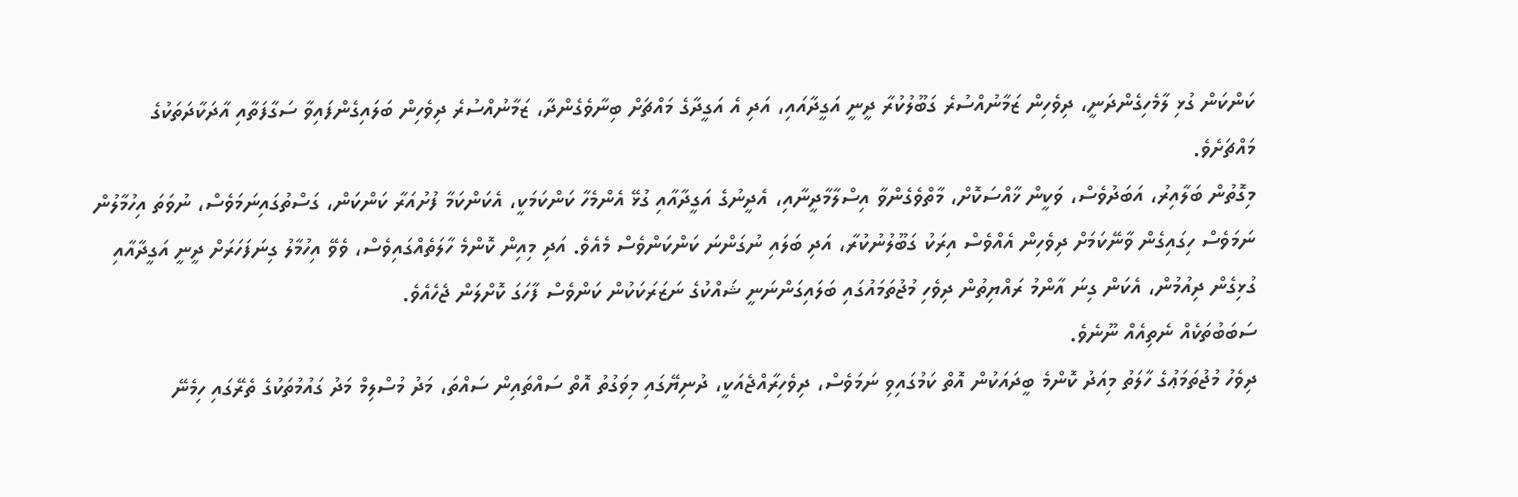ކަންކަން ގުޅި ލާމެހިގެންދަނީ، ދިވެހިން ޒަމާނުއްސުރެ ގަބޫލުކުރާ ދީނީ އަގީދާއައި، އަދި އެ އަގީދާގެ މައްޗަށް ބިނާވެގެންދާ، ޒަމާނުއްސުރެ ދިވެހިން ބަލައިގެންފައިވާ ސަގާފަތާއި އާދަކާދަތަކުގެ މައްޗަށެވެ.
މިގޮތުން ބަލާއިރު، އަބަދުވެސް، ވަކީން ޚާއްސަކޮށް، މާތްވެގެންވާ އިސްލާމާދީނާއި، އެދީނުގެ އަގީދާއާއި ގުޅޭ އެންމެހާ ކަންކަމަކީ، އެކަންކަމާ ފުށުއަރާ ކަންކަން، ގަސްތުގައިނަމަވެސް، ނުވަތަ އިހުމާލުން ނަމަވެސް ހިގައިގެން ވާނޭކަމަށް ދިވެހިން އެއްވެސް އިރަކު ގަބޫލުނުކުރާ، އަދި ބަލައި ނުގަންނަ ކަންކަންވެސް މެއެވެ. އަދި މިއިން ކޮންމެ ހާލަތެއްގައިވެސް، ވެވޭ އިހުމާލު ގިނަފަހަރަށް ދީނީ އަގީދާއާއި ގުޅިގެން ދިއުމުން، އެކަން ގިނަ އާންމު ރައްޔިތުން ދިވެހި މުޖުތަމައުގައި ބަލައިގަންނަނީ ޝައްކުގެ ނަޒަރަކަކުން ކަންވެސް ފާހަގަ ކޮށްލަން ޖެހެއެވެ.
ސަބަބުތަކެއް ނެތިއެއް ނޫނެވެ.
ދިވެހު މުޖުތަމަޢުގެ ހާލަތު މިއަދު ކޮންމެ ބީދައަކުން އޮތް ކަމުގައިވި ނަމަވެސް، ދިވެހިރާއްޖެއަކީ، ދުނިޔޭގައި މިވަގުތު އޮތް ސައްތައިން ސައްތަ، މަދު މުސްލިމް މަދު ގައުމުތަކުގެ ތެރޭގައި ހިމެނޭ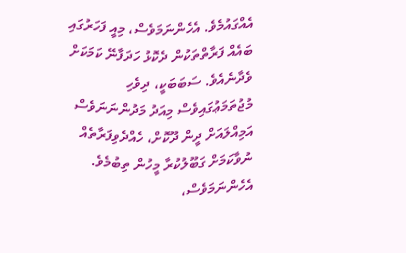އެއްގައުމެވެ. އެހެންނަމަވެސް، މިއީ ފަހަރުގައި ބައެއް ފަރާތްތަކުން ދެކޮޅު ހަދަފާނޭ ކަމަކަށް ވެދާނެއެވެ. ސަބަބަކީ، ދިވެހި މުޖުތަމަޢުގައިވެސް މިއަދު މަދުންނަނަވެސް އަމިއްލައަށް ދީން ދޫކޮށް، ހެއްދެވިފަރާތެއް ނުވާކަމަށް ގަބޫލުކުރާ މީހުން ތިބުމެވެ. އެހެންނަމަވެސް،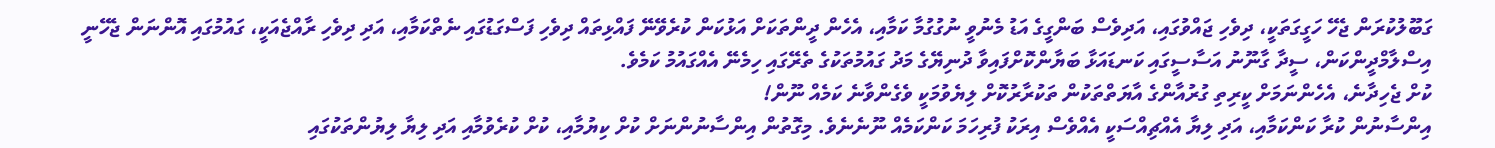ގަބޫލުކުރަން ޖެހޭ ހަގީގަތަކީ، ދިވެހި ޖައްވުގައި، އަދިވެސް ބަންގީގެ އަޑު މެނުވީ ނުގުގުމާ ކަމާއި، އެހެން ދީންތަކަށް އަޅުކަން ކުރެވޭނޭ ފައްޅިތައް ދިވެހި ފަސްގަޑުގައި ނެތްކަމާއި، އަދި ދިވެހި ރާއްޖެއަކީ، ގައުމުގައި އޮންނަން ޖެހޭނީ އިސްލާމްދީންކަން، ސީދާ ގާނޫނު އަސާސީގައި ކަނޑައަޅާ ބަޔާންކޮށްފައިވާ ދުނިޔޭގެ މަދު ގައުމުތަކުގެ ތެރޭގައި ހިމެނޭ އެއްގައުމު ކަމެވެ.
ކުށް ޖެހިދާނެ، އެހެންނަމަށް ކީރިތި ގުރުއާންގެ އާޔަތްތަކުން ތަކުރާރުކޮށް ލިޔެވުމަކީ ވެގެންވާނެ ކަމެއް ނޫން!
އިންސާނުން ކުރާ ކަންކަމާއި، އަދި ލިޔާ އެއްޗިއްސަކީ އެއްވެސް އިރަކު ފުރިހަމަ ކަންކަމެއް ނޫނެނެވެ. މިގޮތުން އިންސާނުންނަށް ކުށް ކިޔުމާއި، ކުށް ކުރެވުމާއި އަދި ލިޔާ ލިޔުންތަކުގައި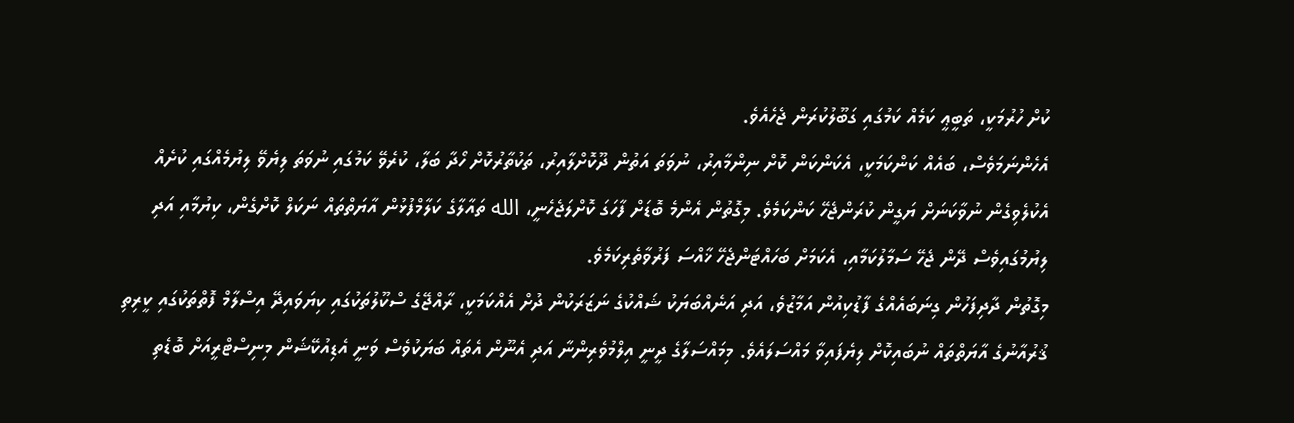ކުށް ހުރުމަކީ، ތަބީޢީ ކަމެއް ކަމުގައި ގަބޫލުކުރަން ޖެހެއެވެ.
އެހެންނަމަވެސް، ބައެއް ކަންކަމަކީ، އެކަންކަން ކޮށް ނިންމާއިރު، ނުވަތަ އަތުން ދޫކޮށްލާއިރު، ތަކުތާރުކޮށް ހޯދާ ބަލާ، ކުރެވޭ ކަމުގައި ނުވަތަ ލިޔެވޭ ލިޔުމެއްގައި ކުށެއް އެކުލެވިގެން ނުވާކަނަށް ޔަގީން ކުރަންޖެހޭ ކަންކަމެވެ. މިގޮތުން އެންމެ ބޮޑަށް ފާހަގަ ކޮށްލަޖެހެނީ، الله ތައާލާގެ ކަލާމްފުޅުން އާޔަތްތައް ނަކަލް ކޮށްގެން، ކިޔުމާއި އަދި ލިޔުމުގައިވެސް ދޭން ޖެހޭ ސަމާލުކަމާއި، އެކަމަށް ބަހައްޓަންޖެހޭ ޚާއްސަ ފަރުވާތެރިކަމެވެ.
މިގޮތުން ދާދިފަހުން ގިނަބައެއްގެ ފާޑުކިއުން އަމާޒުވެ، އަދި އަނެއްބަޔަކު ޝައްކުގެ ނަޒަރަކުން ދުށް އެއްކަމަކީ، ރާއްޖޭގެ ސްކޫލުތަކުގައި ކިޔަވައިދޭ އިސްލާމް ފޮތްތަކުގައި ކީރިތި ޤުރުއާނުގެ އާޔަތްތައް ނުބައިކޮށް ލިޔެފައިވާ މައްސަލައެވެ. މިމައްސަލާގެ ދީނީ އިލްމުވެރިންނާ އަދި އެނޫން އެތައް ބަޔަކުވެސް ވަނީ އެޑިއުކޭޝަން މިނިސްޓްރީއަށް ބޮޑެތި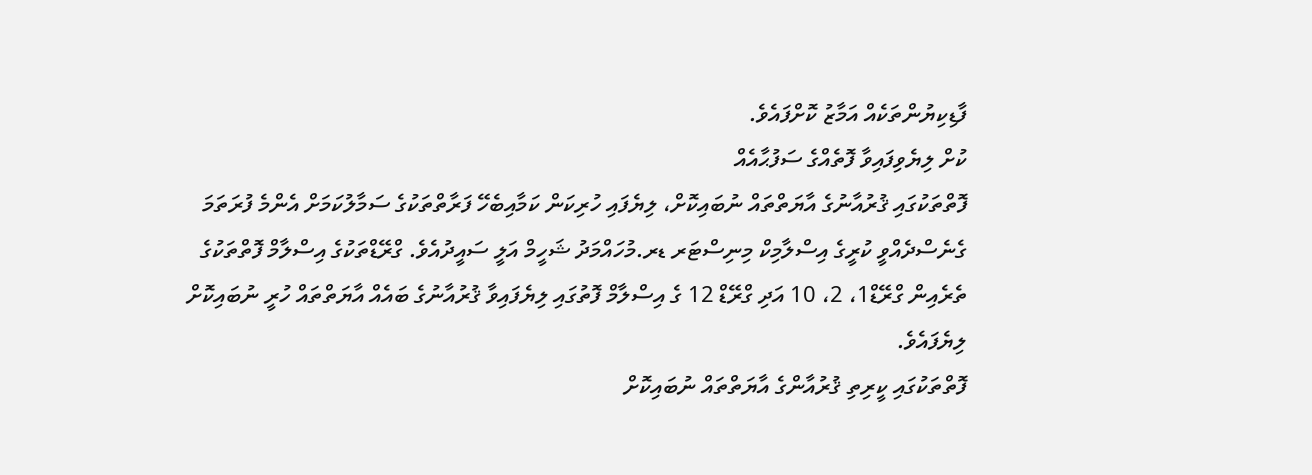ފާޑިކިޔުންތަކެއް އަމާޒު ކޮށްފައެވެ.
ކުށް ލިޔެވިފައިވާ ފޮތެއްގެ ސަފުޙާއެއް
ފޮތްތަކުގައި ޤުރުއާނުގެ އާޔަތްތައް ނުބައިކޮށް، ލިޔެފައި ހުރިކަން ކަމާއިބެހޭ ފަރާތްތަކުގެ ސަމާލުކަމަށް އެންމެ ފުރަތަމަ ގެނެސްދެއްވީ ކުރީގެ އިސްލާމިކް މިނިސްޓަރ ޑރ.މުހައްމަދު ޝަހީމް އަލީ ސައީދުއެވެ. ގްރޭޑްތަކުގެ އިސްލާމް ފޮތްތަކުގެ ތެރެއިން ގްރޭޑް1، 2، 10 އަދި ގްރޭޑް 12 ގެ އިސްލާމް ފޮތުގައި ލިޔެފައިވާ ޤުރުއާނުގެ ބައެއް އާޔަތްތައް ހުރީ ނުބައިކޮށް ލިޔެފައެވެ.
ފޮތްތަކުގައި ކީރިތި ޤުރުއާންގެ އާޔަތްތައް ނުބައިކޮށް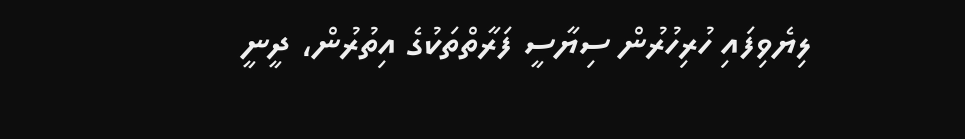ލިޔެވިފައި ހުރިހުރުން ސިޔާސީ ފަރާތްތަކުގެ އިތުރުން، ދީނީ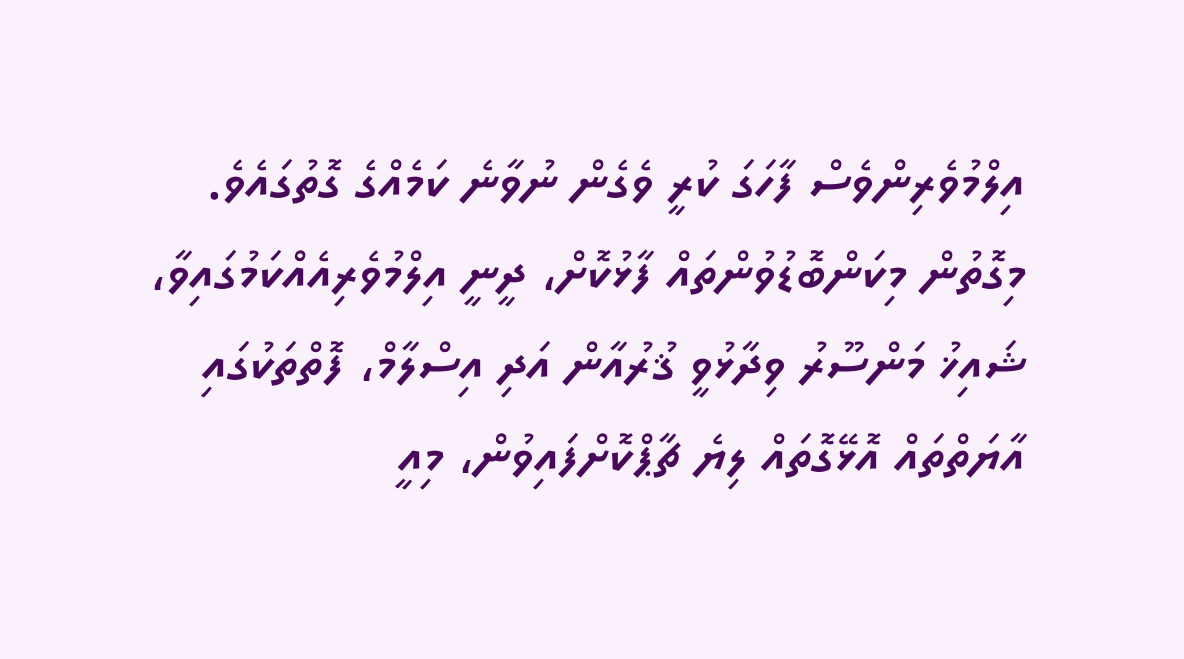އިލްމުވެރިންވެސް ފާހަގަ ކުރީ ވެގެން ނުވާނެ ކަމެއްގެ ގޮތުގައެވެ. މިގޮތުން މިކަންބޮޑުވުންތައް ފާޅުކޮށް، ދީނީ އިލްމުވެރިއެއްކަމުގައިވާ، ޝައިޚު މަންސޫރު ވިދާޅުވީ ޤުރުއާން އަދި އިސްލާމް، ފޮތްތަކުގައި އާޔަތްތައް އޮޅޭގޮތައް ލިޔެ ޗާޕްކޮށްފައިވުން، މިއީ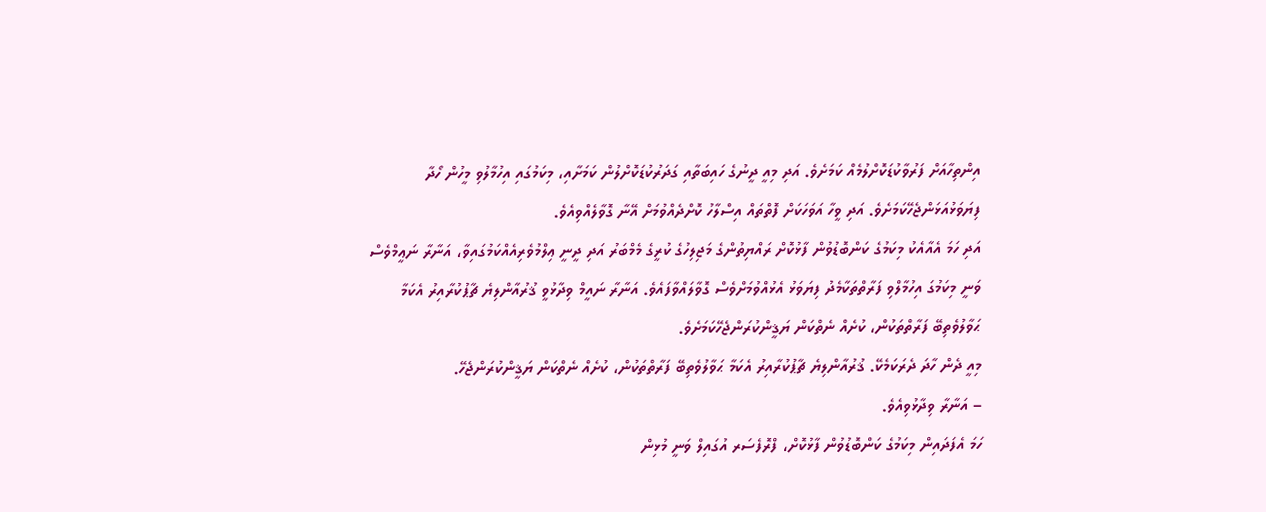އިންތިހާއަށް ފަރުވާކުޑަކޮށްލުމެއް ކަމަށެވެ. އަދި މިއީ ދީނުގެ ހައިބަތާއި ގަދަރުކުޑަކޮށްލުން ކަމަށާއި، މިކަމުގައި އިހުމާލުވި މީހުން ހޯދާ ފިޔަވަޅުއަޅަންޖެހޭކަމަށެވެ. އަދި ވީހާ އަވަހަކަށް ފޮތްތައް އިސްލާހު ކޮށްދެއްވުމަށް އޭނާ ގޮވާލެއްވިއެވެ.
އަދި ހަމަ އެއާއެކު މިކަމުގެ ކަންބޮޑުވުން ފާޅުކޮށް ރައްޔިތުންގެ މަޖިލިހުގެ ކުރީގެ މެމްބަރު އަދި ދީނީ ޢިލްމުވެރިއެއްކަމުގައިވާ، އަނާރާ ނަޢީމްވެސް ވަނީ މިކަމުގަ އިހުމާލްވި ފަރާތްތަކާމެދު ފިޔަވަޅު އެޅުއްވުމަށްވެސް ގޮވާލައްވާފައެވެ. އަނާރާ ނައީމް ވިދާޅުވީ ޤުރުއާންލިޔެ ޗާޕުކުރާއިރު އެކަމާ ޙަވާލުވެތިބޭ ފަރާތްތަކުން، ކުށެއް ނެތްކަން ޔަޤީންކުރަންޖެހޭކަމަށެވެ.
މިއީ ދެން ހާދަ ދެރަކަމެކޭ. ޤުރުއާންލިޔެ ޗާޕުކުރާއިރު އެކަމާ ޙަވާލުވެތިބޭ ފަރާތްތަކުން، ކުށެއް ނެތްކަން ޔަޤީންކުރަންޖެހޭ.
– އަނާރާ ވިދާޅުވިއެވެ.
ހަމަ އެފަދައިން މިކަމުގެ ކަންބޮޑުވުން ފާޅުކޮށް، ފްރޮފެސަރ އުގައިލް ވަނީ މުޅިން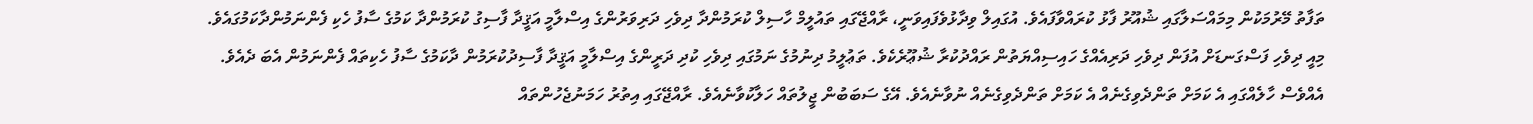ތަފާތު މޭރުމަކުން މިމައްސަލާގައި ޝުއޫރު ފާޅު ކުރައްވާފައެވެ. އުގައިލް ވިދާޅުވެފައިވަނީ، ރާއްޖޭގައި ތައުލީމް ހާސިލް ކުރަމުންދާ ދިވެހި ދަރިވަރުންގެ އިސްލާމީ އަޤީދާ ފާސިގު ކުރަމުންދާ ކަމުގެ ސާފު ހެކި ފެންނަމުންދާކަމުގައެވެ.
މިއީ ދިވެހި ފަސްގަނޑަށް އުފަން ދިވެހި ދަރިއެއްގެ ހައިސިއްޔަތުން ރައްދުކުރާ ޝުޢޫރެކެވެ. ތަޢުލީމު ދިނުމުގެ ނަމުގައި ދިވެހި ކުދި ދަރީންގެ އިސްލާމީ އަޤީދާ ފާސިދުކުރަމުން ދާކަމުގެ ސާފު ހެކިތައް ފެންނަމުން އެބަ ދެއެވެ. އެއްވެސް ހާލެއްގައި އެ ކަމަށް ތަންދެވިގެނެއް އެ ކަމަށް ތަންދެވިގެނެއް ނުވާނެއެވެ. އޭގެ ސަބަބުން ޖީލުތައް ހަލާކުވާނެއެވެ. ރާއްޖޭގައި އިތުރު ހަމަނުޖެހުންތައް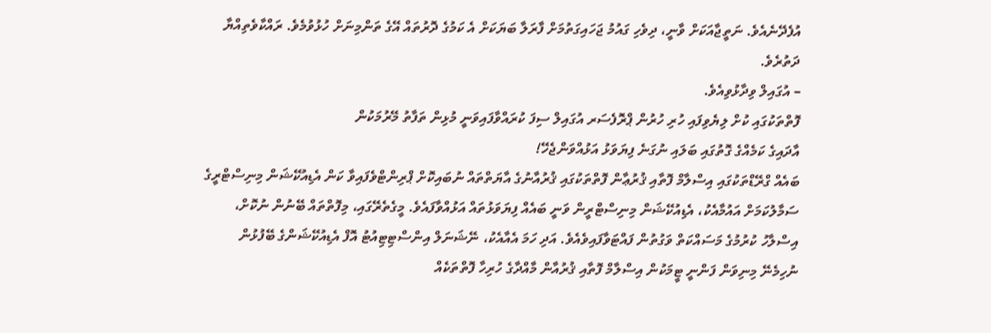އުފެދޭނެއެވެ. ނަތީޖާއަކަށް ވާނީ، ދިވެހި ގައުމު ޖަހައިގަތުމަށް ފާރަލާ ބަޔަކަށް އެ ކަމުގެ ދޮރުތައް އޭގެ ތަންމިނަށް ހުޅުވުމެވެ. ރައްކާވެތިއްޔާ ދަތުރެވެ.
– އުގައިލް ވިދާޅުވިއެވެ.
ފޮތްތަކުގައި ކުށް ލިޔެވިފައި ހުރި ހުރުން ޕްރޮފެސަރ އުގައިލް ސިފަ ކުރައްވާފައިވަނީ މުޅިން ތަފާތު މޭރުމަކުން
އާދައިގެ ކަމެއްގެ ގޮތުގައި ބަލައި ނުގަނެ ފިޔަވަޅު އަޅުއްވަންޖެހޭ!
ބައެއް ގްރޭޑްތަކުގައި އިސްލާމް ފޮތާއި ޤުރުޢާން ފޮތްތަކުގައި ޤުރުއާނުގެ އާޔަތްތައް ނުބައިކޮށް ޕްރިންޓްވެފައިވާ ކަން އެޑިއުކޭޝަން މިނިސްޓްރީގެ ސަމާލުކަމަށް އައުމާއެކު، އެޑިއުކޭޝަން މިނިސްޓްރީން ވަނީ ބައެއް ފިޔަވަޅުތައް އަޅުއްވާފައެވެ. މީގެތެރޭގައި، މިފޮތްތައް ބޭނުން ނުކޮށް، އިސްލާހު ކުރުމުގެ މަސައްކަތް ވަގުތުން ފައްޓަވާފައިވެއެވެ. އަދި ހަމަ އެއާއެކު، ނޭޝަނަލް އިންސްޓިޓިއުޓު އޮފް އެޑިއުކޭޝަންގެ ބޭފުޅުން ނުހިމެނޭ މިނިވަން ފަންނީ ޓީމަކުން އިސްލާމް ފޮތާއި ޤުރުއާން މާއްދާގެ ހުރިހާ ފޮތްތަކެއް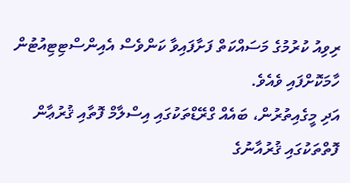ރިވިއު ކުރުމުގެ މަސައްކަތް ފަށާފައިވާ ކަންވެސް އެއިންސްޓިޓިއުޓުން ހާމަކޮށްފައި ވެއެވެ.
އަދި މީގެއިތުރުން، ބައެއް ގްރޭޑްތަކުގައި އިސްލާމް ފޮތާއި ޤުރުޢާން ފޮތްތަކުގައި ޤުރުއާނުގެ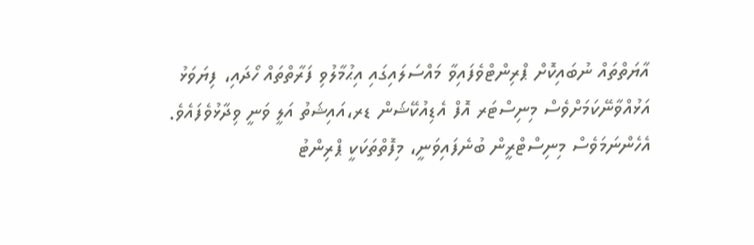އާޔަތްތައް ނުބައިކޮށް ޕްރިންޓްވެފައިވާ މައްސަލައިގައި އިޙުމާލުވި ފަރާތްތައް ހޯދައި، ފިޔަވަޅު އަޅުއްވާނޭކަމަށްވެސް މިނިސްޓަރ އޮފް އެޑިއުކޭޝަން ޑރ،އައިޝަތު އަލީ ވަނީ ވިދާޅުވެފައެވެ.
އެހެންނަމަވެސް މިނިސްޓްރީން ބުނެފައިވަނީ، މިފޮތްތަކަކީ ޕްރިންޓު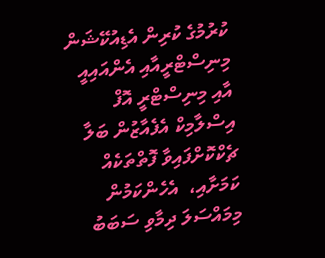ކުރުމުގެ ކުރިން އެޑިއުކޭޝަން މިނިސްޓްރީއާއި އެންއައިއީ އާއި މިނިސްޓްރީ އޮފް އިސްލާމިކް އެފެއާޒުން ބަލާ ޗެކްކޮށްފައިވާ ފޮތްތަކެއް ކަމަށާއި،  އެހެންކަމުން މިމައްސަލަ ދިމާވި ސަބަބު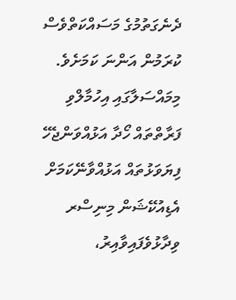ދެނެގަތުމުގެ މަސައްކަތްވެސް ކުރަމުން އަންނަ ކަމަށެވެ.
މިމައްސަލާގައި އިހުމާލްވި ފަރާތްތައް ހޯދާ އަޅުއްވަންޖެހޭ ފިޔަވަޅުތައް އަޅުއްވާނޭކަމަށް އެޑިއުކޭޝަން މިނިސްރ ވިދާޅުވެފައިވާއިރު،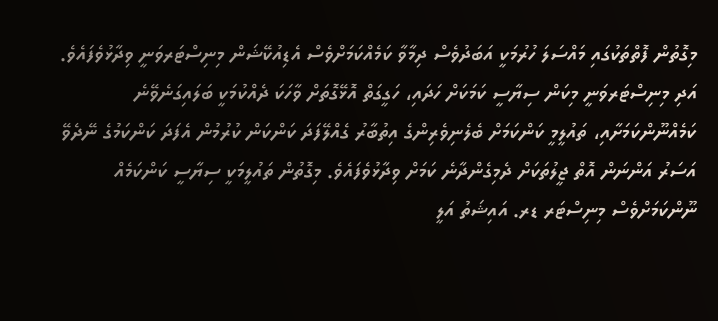މިގޮތުން ފޮތްތަކުގައި މައްސަލަ ހުރުމަކީ އަބަދުވެސް ދިމާވާ ކަމެއްކަމަށްވެސް އެޑިއުކޭޝަން މިނިސްޓަރވަނީ ވިދާޅުވެފައެވެ. އަދި މިނިސްޓަރވަނީ މިކަން ސިޔާސީ ކަމަކަށް ހަދައި، ހަގީގަތް އޮޅޭގޮތަށް ވާހަކަ ދެއްކުމަކީ ބަލައިގަނެވޭނެ ކަމެއްނޫންކަމަށާއި، ތައުލީމީ ކަންކަމަށް ބެލެނިވެރިންގެ އިތުބާރު ގެއްލޭފަދަ ކަންކަން ކުރުމުން އެފަދަ ކަންކަމުގެ ނޭދެވޭ އަސަރު އަންނަން އޮތް ޖީލުތަކަށް ދެމިގެންދާނެ ކަމަށް ވިދާޅުވެފައެވެ. މިގޮތުން ތައުލީމަކީ ސިޔާސީ ކަންކަމެއް ނޫންކަމަށްވެސް މިނިސްޓަރ ޑރ. އައިޝަތު އަލީ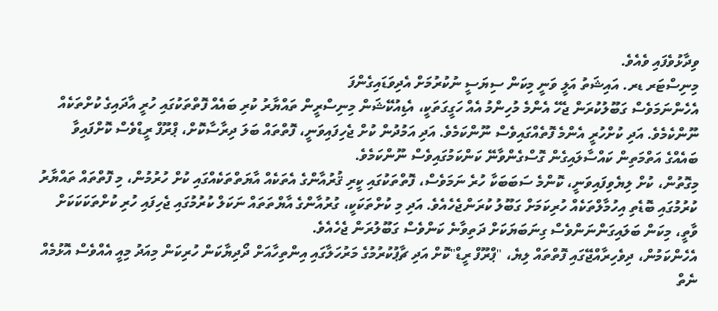ވިދާޅުވެފައި ވެއެވެ.
މިނިސްޓަރ ޑރ. އައިޝަތު އަލީ ވަނީ މިކަން ސިޔަސީ ނުކުރުމަށް އެދިވަޑައިގެންފަ
އެހެންނަމަވެސް ގަބޫލުކުރަން ޖެހޭ އެންމެ މުހިންމު އެއް ހަގީގަތަކީ، އެޑިއުކޭޝަން މިނިސްރީން ތައްޔާރު ކުރި ބައެއް ފޮތްތަކުގައި ހުރީ އާދައިގެ ކުށްތަކެއް ނޫންކެމެވެ. އަދި ކުށްހުރީ އެންމެ ފޮތެއްގައިވެސް ނޫންކަމެވެ. އަދި އަމުދުން ކުށް ޖެހިފައިވަނީ، ފޮތްތައް ބަލަ ދިރާސާކޮށް، ޕްރޫފް ރީޑްވެސް ކޮށްފައިވާ ބައެއްގެ އަތްމަތިން ކައްސާލައިގެން ގޮސްގެންވާނޭ ކަންކަމުގައިވެސް ނޫންކަމެވެ.
މިގޮތުން، ކުށް ލިޔެވިފައިވަނީ، ކޮންމެ ސަބަބަކާ ހުރެ ނަމަވެސް، ފޮތްތަކުގައި ކީރި ޤުރުއާންގެ އެތަކެއް އާޔަތްތަކެއްގައި ކުށް ހުރުމުން، މި ފޮތްތައް ތައްޔާރު ކުރުމުގައި ބޮޑެތި އިހުމާލްތަކެއް ހުރިކަމަށް ގަބޫލު ކުރަންޖެހެއެވެ. އަދި މި ކުށްތަކަކީ، ގުރުއާންގެ އާޔްތަތައް ނަކަލް ކުރުމުގައި ޖެހިފައި ހުރި ކުށްތަކަކަކަށް ވާތީ، މިކަން ބަލައިގަންނަންވެސް ގިނަބަޔަކަށް ދަތިވާނެ ކަންވެސް ގަބޫލުރަން ޖެހެއެވެ.
އެހެންކަމުން، ދިވެހިރާއްޖޭގައި ފޮތްތައް ލިޔެ، "ޕްރޫފް ރީޑް"ކޮށް އަދި ޗާޕުކުރުމުގެ މަރުހަލާގައި އިންތިހާއަށް ދޯދިޔާކަން ހުރިކަން މިއަދު މިއީ އެއްވެސް އޮޅުމެއް ނެތް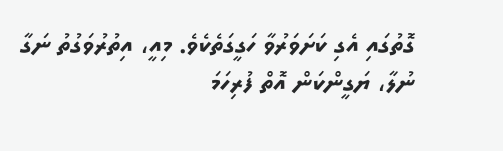ގޮތުގައި އެގި ކަށަވަރުވާ ހަގީގަތެކެވެ. މިއީ، އިތުރުވަގުތު ނަގާ ނުލާ، ޔަގީންކަން އޮތް ފުރިހަމަ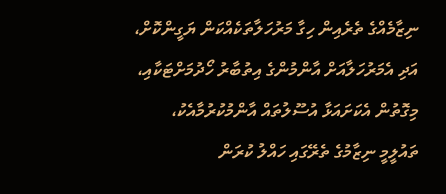ނިޒާމެއްގެ ތެރެއިން ހިގާ މަރުހަލާތަކެއްކަން ޔަގީންކޮށް، އަދި އެމަރުހަލާއަށް އާންމުންގެ އިތުބާރު ހޯދުމަށްޓަކާއި، މިގޮތުން އެކަށައަޅާ އުސޫލުތައް އާންމުކުރުމާއެކު، ތައުލީމީ ނިޒާމުގެ ތެރޭގައި ހައްލު ކުރަން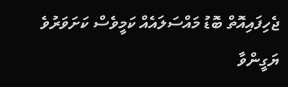ޖެހިފައިއޮތް ބޮޑު މައްސަލައެއް ކަމީވެސް ކަށަވަރުވެ ޔަގީންވާ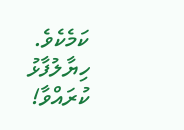ކަމެކެވެ.
ހިޔާލުފާޅު ކުރައްވާ!